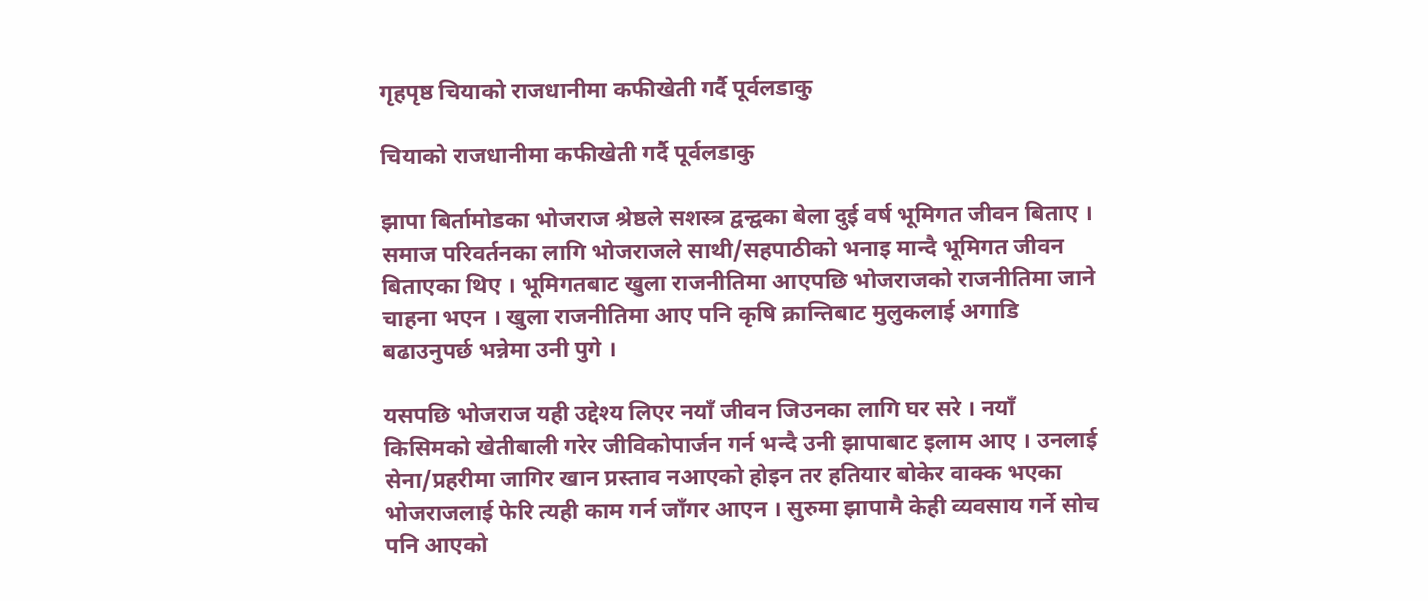गृहपृष्ठ चियाको राजधानीमा कफीखेती गर्दै पूर्वलडाकु

चियाको राजधानीमा कफीखेती गर्दै पूर्वलडाकु

झापा बिर्तामोडका भोजराज श्रेष्ठले सशस्त्र द्वन्द्वका बेला दुई वर्ष भूमिगत जीवन बिताए । समाज परिवर्तनका लागि भोजराजले साथी/सहपाठीको भनाइ मान्दै भूमिगत जीवन बिताएका थिए । भूमिगतबाट खुला राजनीतिमा आएपछि भोजराजको राजनीतिमा जाने चाहना भएन । खुला राजनीतिमा आए पनि कृषि क्रान्तिबाट मुलुकलाई अगाडि बढाउनुपर्छ भन्नेमा उनी पुगे ।

यसपछि भोजराज यही उद्देश्य लिएर नयाँ जीवन जिउनका लागि घर सरे । नयाँ किसिमको खेतीबाली गरेर जीविकोपार्जन गर्न भन्दै उनी झापाबाट इलाम आए । उनलाई सेना/प्रहरीमा जागिर खान प्रस्ताव नआएको होइन तर हतियार बोकेर वाक्क भएका भोजराजलाई फेरि त्यही काम गर्न जाँगर आएन । सुरुमा झापामै केही व्यवसाय गर्ने सोच पनि आएको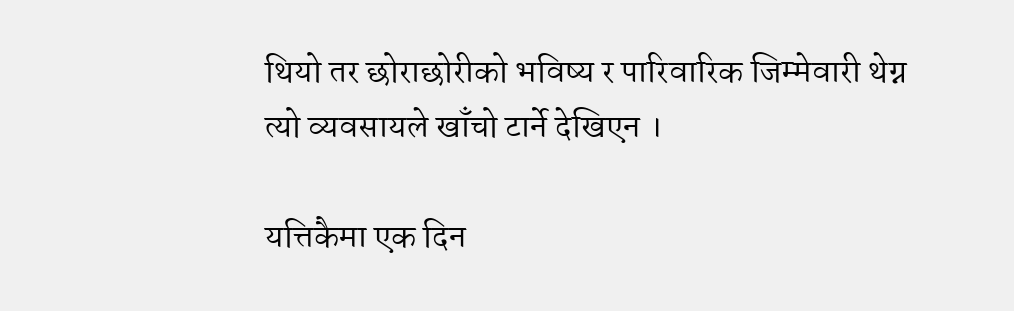थियो तर छोराछोरीको भविष्य र पारिवारिक जिम्मेवारी थेग्न त्यो व्यवसायले खाँचो टार्ने देखिएन ।

यत्तिकैमा एक दिन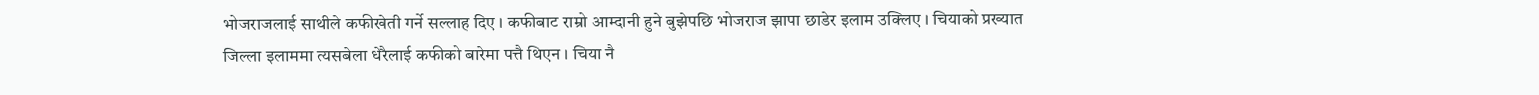भोजराजलाई साथीले कफीखेती गर्ने सल्लाह दिए । कफीबाट राम्रो आम्दानी हुने बुझेपछि भोजराज झापा छाडेर इलाम उक्लिए । चियाको प्रख्यात जिल्ला इलाममा त्यसबेला धेरैलाई कफीको बारेमा पत्तै थिएन । चिया नै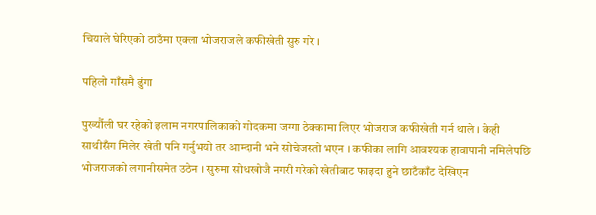चियाले घेरिएको ठाउँमा एक्ला भोजराजले कफीखेती सुरु गरे ।

पहिलो गाँसमै ढुंगा

पुर्ख्यौली घर रहेको इलाम नगरपालिकाको गोदकमा जग्गा ठेक्कामा लिएर भोजराज कफीखेती गर्न थाले । केही साथीसँग मिलेर खेती पनि गर्नुभयो तर आम्दानी भने सोचेजस्तो भएन । कफीका लागि आवश्यक हावापानी नमिलेपछि भोजराजको लगानीसमेत उठेन । सुरुमा सोधखोजै नगरी गरेको खेतीबाट फाइदा हुने छाटँकाँट देखिएन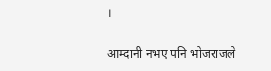।

आम्दानी नभए पनि भोजराजले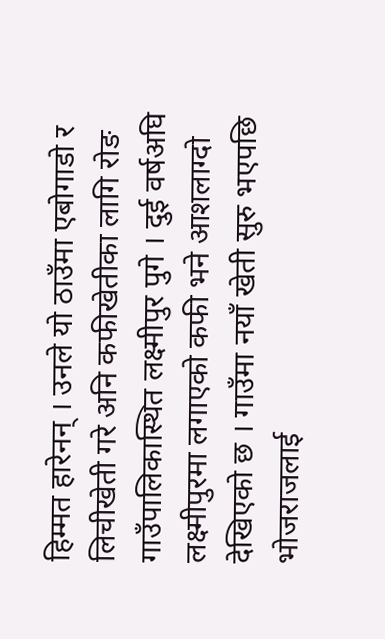हिम्मत हारेनन् । उनले यो ठाउँमा एबोगाडो र लिचीखेती गरे अनि कफीखेतीका लागि रोङ गाउँपालिकास्थित लक्ष्मीपुर पुगे । दुई वर्षअघि लक्ष्मीपुरमा लगाएको कफी भने आशलाग्दो देखिएको छ । गाउँमा नयाँ खेती सुरु भएपछि भोजराजलाई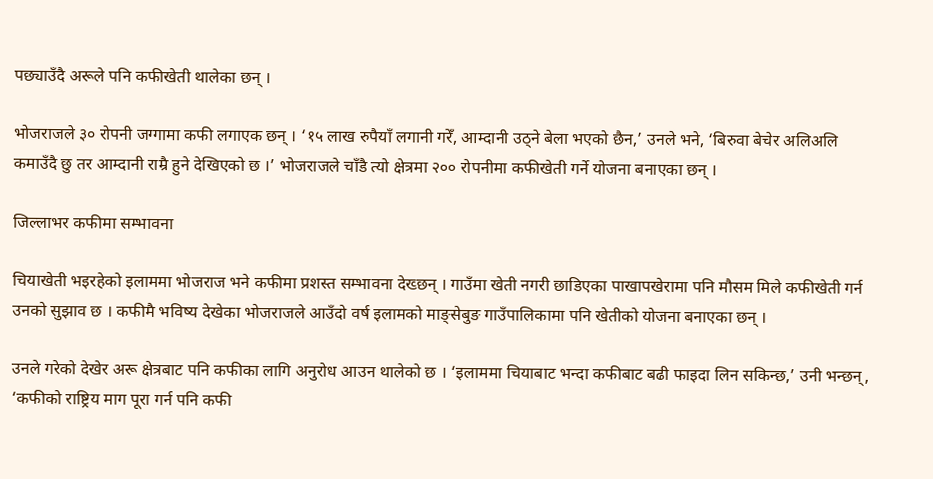पछ्याउँदै अरूले पनि कफीखेती थालेका छन् ।

भोजराजले ३० रोपनी जग्गामा कफी लगाएक छन् । ‘१५ लाख रुपैयाँ लगानी गरेँ, आम्दानी उठ्ने बेला भएको छैन,’ उनले भने, ‘बिरुवा बेचेर अलिअलि कमाउँदै छु तर आम्दानी राम्रै हुने देखिएको छ ।’ भोजराजले चाँडै त्यो क्षेत्रमा २०० रोपनीमा कफीखेती गर्ने योजना बनाएका छन् ।

जिल्लाभर कफीमा सम्भावना

चियाखेती भइरहेको इलाममा भोजराज भने कफीमा प्रशस्त सम्भावना देख्छन् । गाउँमा खेती नगरी छाडिएका पाखापखेरामा पनि मौसम मिले कफीखेती गर्न उनको सुझाव छ । कफीमै भविष्य देखेका भोजराजले आउँदो वर्ष इलामको माङ्सेबुङ गाउँपालिकामा पनि खेतीको योजना बनाएका छन् ।

उनले गरेको देखेर अरू क्षेत्रबाट पनि कफीका लागि अनुरोध आउन थालेको छ । ‘इलाममा चियाबाट भन्दा कफीबाट बढी फाइदा लिन सकिन्छ,’ उनी भन्छन्, ‘कफीको राष्ट्रिय माग पूरा गर्न पनि कफी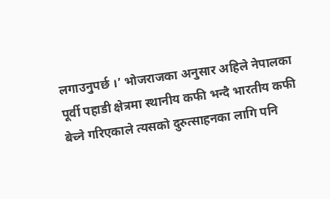लगाउनुपर्छ ।’ भोजराजका अनुसार अहिले नेपालका पूर्वी पहाडी क्षेत्रमा स्थानीय कफी भन्दै भारतीय कफी बेच्ने गरिएकाले त्यसको दुरुत्साहनका लागि पनि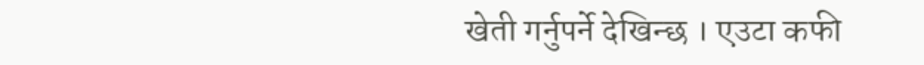खेती गर्नुपर्ने देखिन्छ । एउटा कफी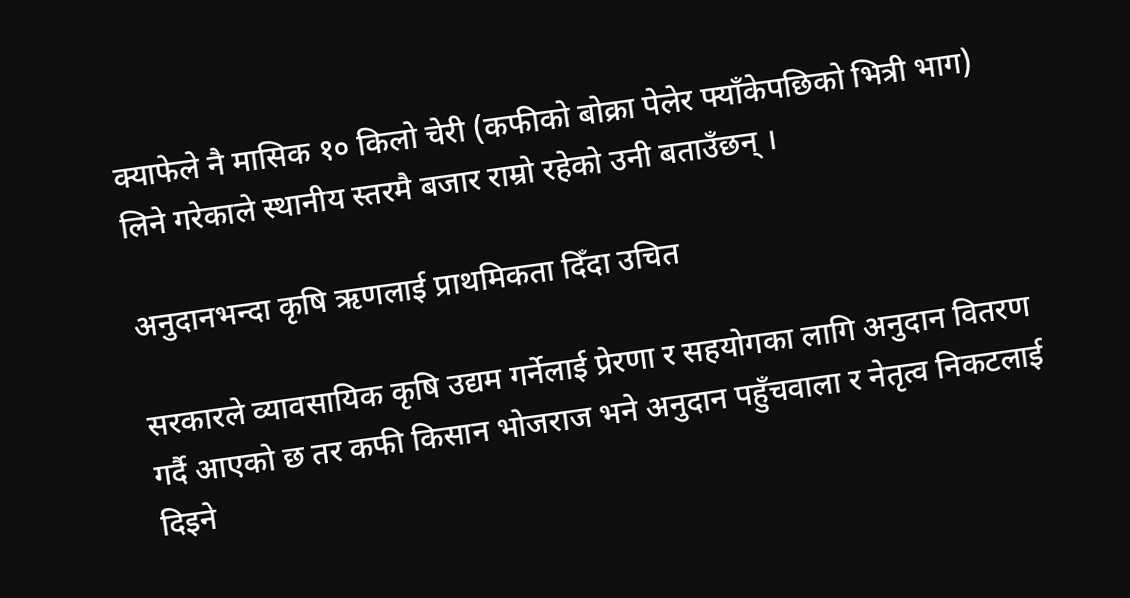क्याफेले नै मासिक १० किलो चेरी (कफीको बोक्रा पेलेर फ्याँकेपछिको भित्री भाग) लिने गरेकाले स्थानीय स्तरमै बजार राम्रो रहेको उनी बताउँछन् ।

अनुदानभन्दा कृषि ऋणलाई प्राथमिकता दिँदा उचित

सरकारले व्यावसायिक कृषि उद्यम गर्नेलाई प्रेरणा र सहयोगका लागि अनुदान वितरण गर्दै आएको छ तर कफी किसान भोजराज भने अनुदान पहुँचवाला र नेतृत्व निकटलाई दिइने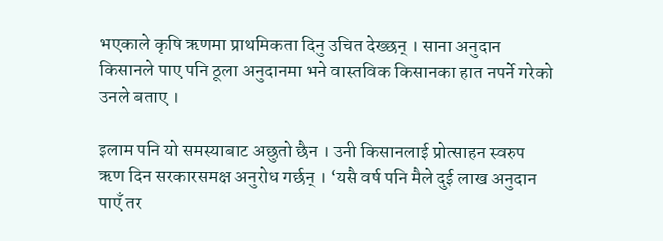भएकाले कृषि ऋणमा प्राथमिकता दिनु उचित देख्छन् । साना अनुदान किसानले पाए पनि ठूला अनुदानमा भने वास्तविक किसानका हात नपर्ने गरेको उनले बताए ।

इलाम पनि यो समस्याबाट अछुतो छैन । उनी किसानलाई प्रोत्साहन स्वरुप ऋण दिन सरकारसमक्ष अनुरोध गर्छन् । ‘यसै वर्ष पनि मैले दुई लाख अनुदान पाएँ तर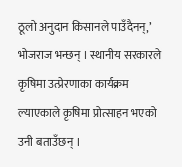ठूलो अनुदान किसानले पाउँदैनन्,’ भोजराज भन्छन् । स्थानीय सरकारले कृषिमा उत्प्रेरणाका कार्यक्रम ल्याएकाले कृषिमा प्रोत्साहन भएको उनी बताउँछन् ।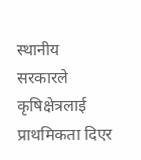स्थानीय सरकारले कृषिक्षेत्रलाई प्राथमिकता दिएर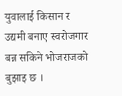युवालाई किसान र उद्यमी बनाए स्वरोजगार बन्न सकिने भोजराजको बुझाइ छ ।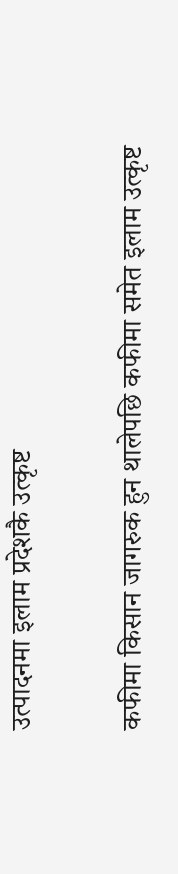उत्पादनमा इलाम प्रदेशकै उत्कृष्ट

कफीमा किसान जागरुक हुन थालेपछि कफीमा समेत इलाम उत्कृष्ट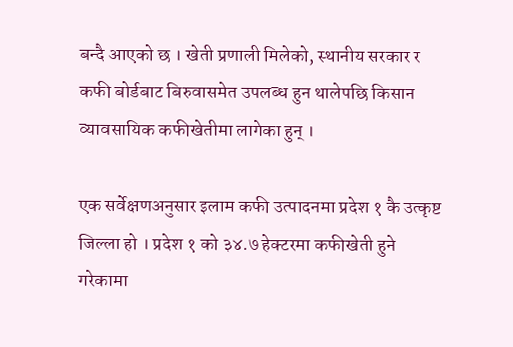बन्दै आएको छ । खेती प्रणाली मिलेको, स्थानीय सरकार र कफी बोर्डबाट बिरुवासमेत उपलब्ध हुन थालेपछि किसान व्यावसायिक कफीखेतीमा लागेका हुन् ।

एक सर्वेक्षणअनुसार इलाम कफी उत्पादनमा प्रदेश १ कै उत्कृष्ट जिल्ला हो । प्रदेश १ को ३४.७ हेक्टरमा कफीखेती हुने गरेकामा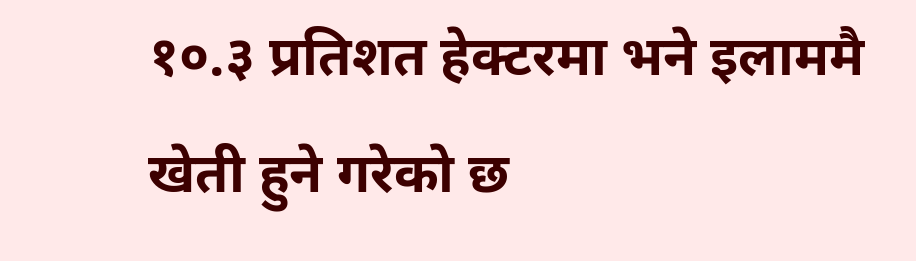१०.३ प्रतिशत हेक्टरमा भने इलाममै खेती हुने गरेको छ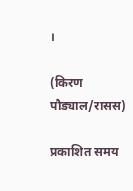।

(किरण पौड्याल/रासस)

प्रकाशित समय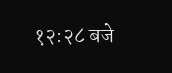१२:२८ बजे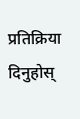प्रतिक्रिया दिनुहोस्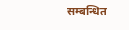सम्बन्धित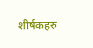शीर्षकहरु